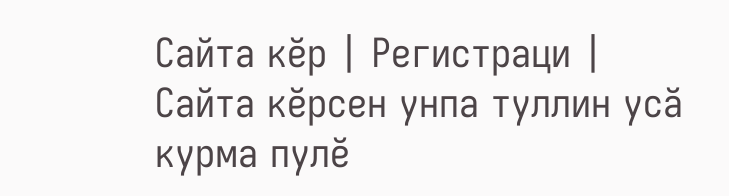Сайта кӗр | Регистраци | Сайта кӗрсен унпа туллин усӑ курма пулӗ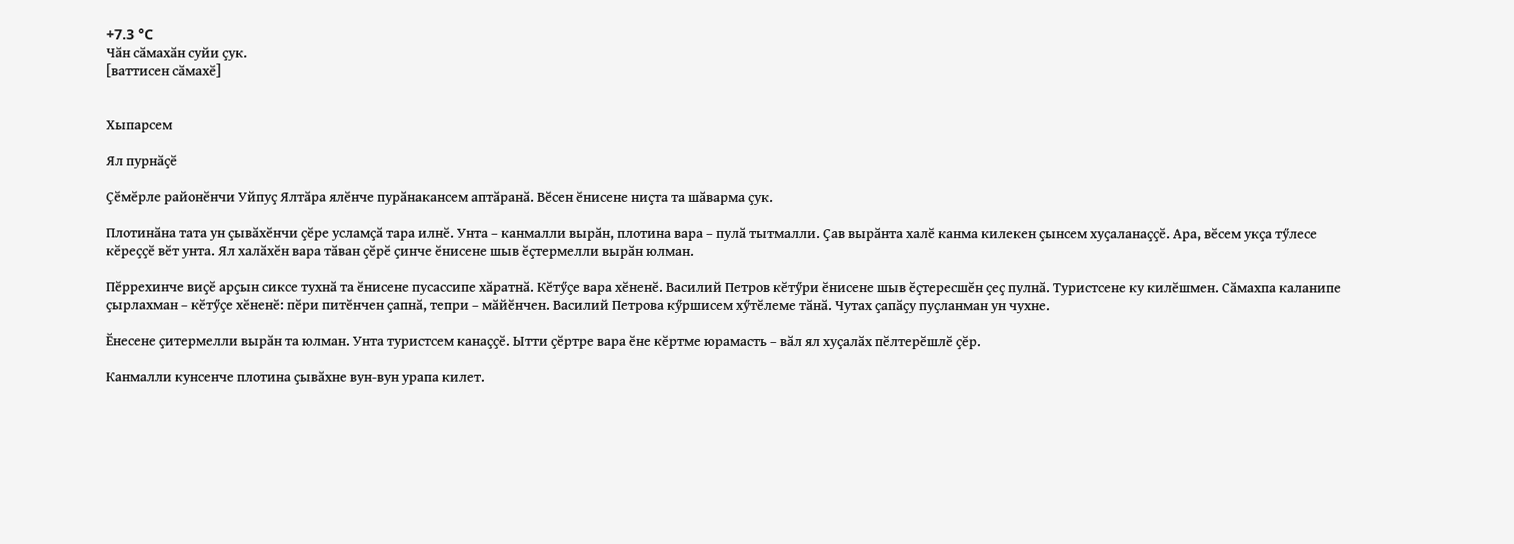+7.3 °C
Чӑн сӑмахӑн суйи ҫук.
[ваттисен сӑмахӗ]


Хыпарсем

Ял пурнӑҫӗ

Ҫӗмӗрле районӗнчи Уйпуҫ Ялтӑра ялӗнче пурӑнакансем аптӑранӑ. Вӗсен ӗнисене ниҫта та шӑварма ҫук.

Плотинӑна тата ун ҫывӑхӗнчи ҫӗре усламҫӑ тара илнӗ. Унта – канмалли вырӑн, плотина вара – пулӑ тытмалли. Ҫав вырӑнта халӗ канма килекен ҫынсем хуҫаланаҫҫӗ. Ара, вӗсем укҫа тӳлесе кӗреҫҫӗ вӗт унта. Ял халӑхӗн вара тӑван ҫӗрӗ ҫинче ӗнисене шыв ӗҫтермелли вырӑн юлман.

Пӗррехинче виҫӗ арҫын сиксе тухнӑ та ӗнисене пусассипе хӑратнӑ. Кӗтӳҫе вара хӗненӗ. Василий Петров кӗтӳри ӗнисене шыв ӗҫтересшӗн ҫеҫ пулнӑ. Туристсене ку килӗшмен. Сӑмахпа каланипе ҫырлахман – кӗтӳҫе хӗненӗ: пӗри питӗнчен ҫапнӑ, тепри – мӑйӗнчен. Василий Петрова кӳршисем хӳтӗлеме тӑнӑ. Чутах ҫапӑҫу пуҫланман ун чухне.

Ӗнесене ҫитермелли вырӑн та юлман. Унта туристсем канаҫҫӗ. Ытти ҫӗртре вара ӗне кӗртме юрамасть – вӑл ял хуҫалӑх пӗлтерӗшлӗ ҫӗр.

Канмалли кунсенче плотина ҫывӑхне вун-вун урапа килет.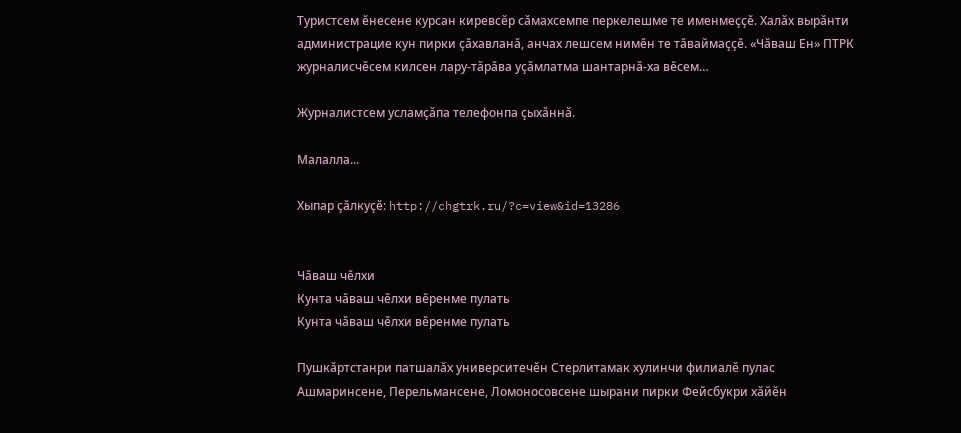Туристсем ӗнесене курсан киревсӗр сӑмахсемпе перкелешме те именмеҫҫӗ. Халӑх вырӑнти администрацие кун пирки ҫӑхавланӑ, анчах лешсем нимӗн те тӑваймаҫҫӗ. «Чӑваш Ен» ПТРК журналисчӗсем килсен лару-тӑрӑва уҫӑмлатма шантарнӑ-ха вӗсем…

Журналистсем усламҫӑпа телефонпа ҫыхӑннӑ.

Малалла...

Хыпар ҫӑлкуҫӗ: http://chgtrk.ru/?c=view&id=13286


Чӑваш чӗлхи
Кунта чӑваш чӗлхи вӗренме пулать
Кунта чӑваш чӗлхи вӗренме пулать

Пушкӑртстанри патшалӑх университечӗн Стерлитамак хулинчи филиалӗ пулас Ашмаринсене, Перельмансене, Ломоносовсене шырани пирки Фейсбукри хӑйӗн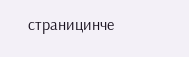страницинче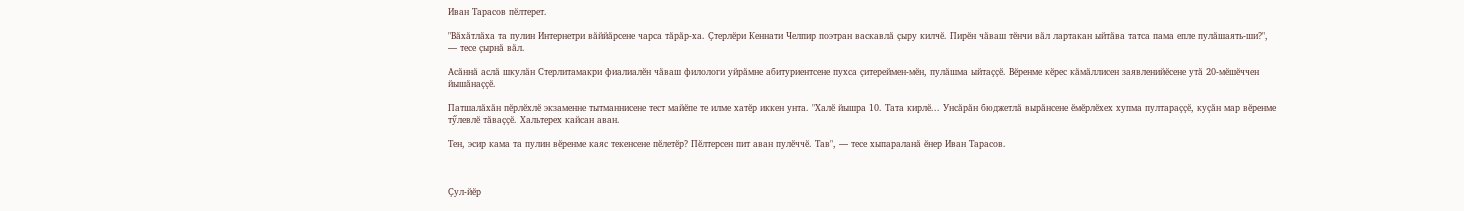Иван Тарасов пӗлтерет.

"Вӑхӑтлӑха та пулин Интернетри вӑййӑрсене чарса тӑрӑр-ха. Ҫтерлӗри Кеннати Челпир поэтран васкавлӑ ҫыру килчӗ. Пирӗн чӑваш тӗнчи вӑл лартакан ыйтӑва татса пама епле пулӑшаять-ши?", — тесе ҫырнӑ вӑл.

Асӑннӑ аслӑ шкулӑн Стерлитамакри фиалиалӗн чӑваш филологи уйрӑмне абитуриентсене пухса ҫитереймен-мӗн, пулӑшма ыйтаҫҫӗ. Вӗренме кӗрес кӑмӑллисен заявленийӗсене утӑ 20-мӗшӗччен йышӑнаҫҫӗ.

Патшалӑхӑн пӗрлӗхлӗ экзаменне тытманнисене тест майӗпе те илме хатӗр иккен унта. "Халӗ йышра 10. Тата кирлӗ... Унсӑрӑн бюджетлӑ вырӑнсене ӗмӗрлӗхех хупма пултараҫҫӗ, куҫӑн мар вӗренме тӳлевлӗ тӑваҫҫӗ. Хальтерех кайсан аван.

Тен, эсир кама та пулин вӗренме каяс текенсене пӗлетӗр? Пӗлтерсен пит аван пулӗччӗ. Тав", — тесе хыпараланӑ ӗнер Иван Тарасов.



Ҫул-йӗр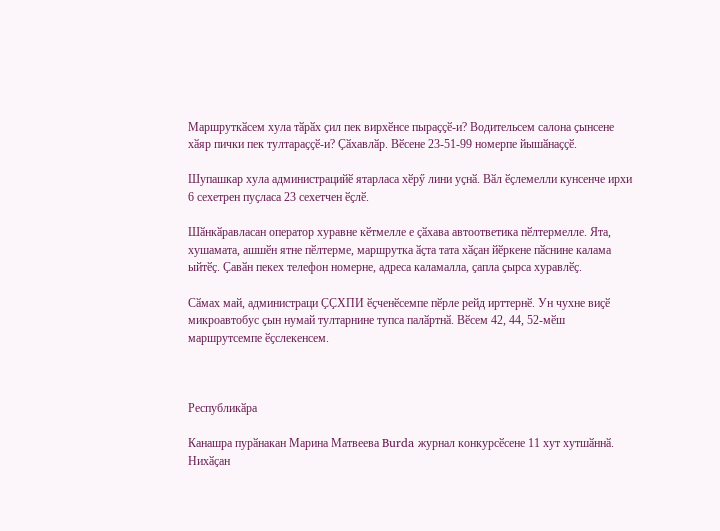Маршруткӑсем хула тӑрӑх ҫил пек вирхӗнсе пыраҫҫӗ-и? Водительсем салона ҫынсене хӑяр пички пек тултараҫҫӗ-и? Ҫӑхавлӑр. Вӗсене 23-51-99 номерпе йышӑнаҫҫӗ.

Шупашкар хула администрацийӗ ятарласа хӗрӳ лини уҫнӑ. Вӑл ӗҫлемелли кунсенче ирхи 6 сехетрен пуҫласа 23 сехетчен ӗҫлӗ.

Шӑнкӑравласан оператор хуравне кӗтмелле е ҫӑхава автоответика пӗлтермелле. Ята, хушамата, ашшӗн ятне пӗлтерме, маршрутка ӑҫта тата хӑҫан йӗркене пӑснине калама ыйтӗҫ. Ҫавӑн пекех телефон номерне, адреса каламалла, ҫапла ҫырса хуравлӗҫ.

Сӑмах май, администраци ҪҪХПИ ӗҫченӗсемпе пӗрле рейд ирттернӗ. Ун чухне виҫӗ микроавтобус ҫын нумай тултарнине тупса палӑртнӑ. Вӗсем 42, 44, 52-мӗш маршрутсемпе ӗҫслекенсем.



Республикӑра

Канашра пурӑнакан Марина Матвеева Burda журнал конкурсӗсене 11 хут хутшӑннӑ. Нихӑҫан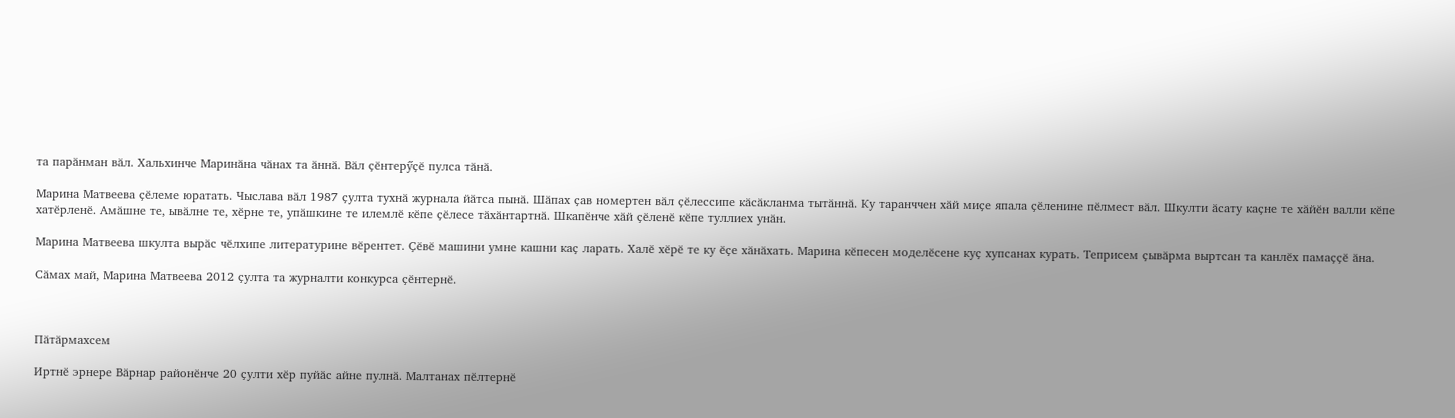та парӑнман вӑл. Хальхинче Маринӑна чӑнах та ӑннӑ. Вӑл ҫӗнтерӳҫӗ пулса тӑнӑ.

Марина Матвеева ҫӗлеме юратать. Чыслава вӑл 1987 ҫулта тухнӑ журнала йӑтса пынӑ. Шӑпах ҫав номертен вӑл ҫӗлессипе кӑсӑкланма тытӑннӑ. Ку таранччен хӑй миҫе япала ҫӗленине пӗлмест вӑл. Шкулти ӑсату каҫне те хӑйӗн валли кӗпе хатӗрленӗ. Амӑшне те, ывӑлне те, хӗрне те, упӑшкине те илемлӗ кӗпе ҫӗлесе тӑхӑнтартнӑ. Шкапӗнче хӑй ҫӗленӗ кӗпе туллиех унӑн.

Марина Матвеева шкулта вырӑс чӗлхипе литературине вӗрентет. Ҫӗвӗ машини умне кашни каҫ ларать. Халӗ хӗрӗ те ку ӗҫе хӑнӑхать. Марина кӗпесен моделӗсене куҫ хупсанах курать. Теприсем ҫывӑрма выртсан та канлӗх памаҫҫӗ ӑна.

Сӑмах май, Марина Матвеева 2012 ҫулта та журналти конкурса ҫӗнтернӗ.



Пӑтӑрмахсем

Иртнӗ эрнере Вӑрнар районӗнче 20 ҫулти хӗр пуйӑс айне пулнӑ. Малтанах пӗлтернӗ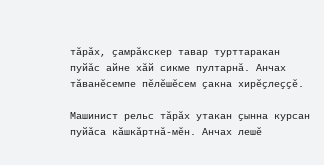тӑрӑх, ҫамрӑкскер тавар турттаракан пуйӑс айне хӑй сикме пултарнӑ. Анчах тӑванӗсемпе пӗлӗшӗсем ҫакна хирӗҫлеҫҫӗ.

Машинист рельс тӑрӑх утакан ҫынна курсан пуйӑса кӑшкӑртнӑ-мӗн. Анчах лешӗ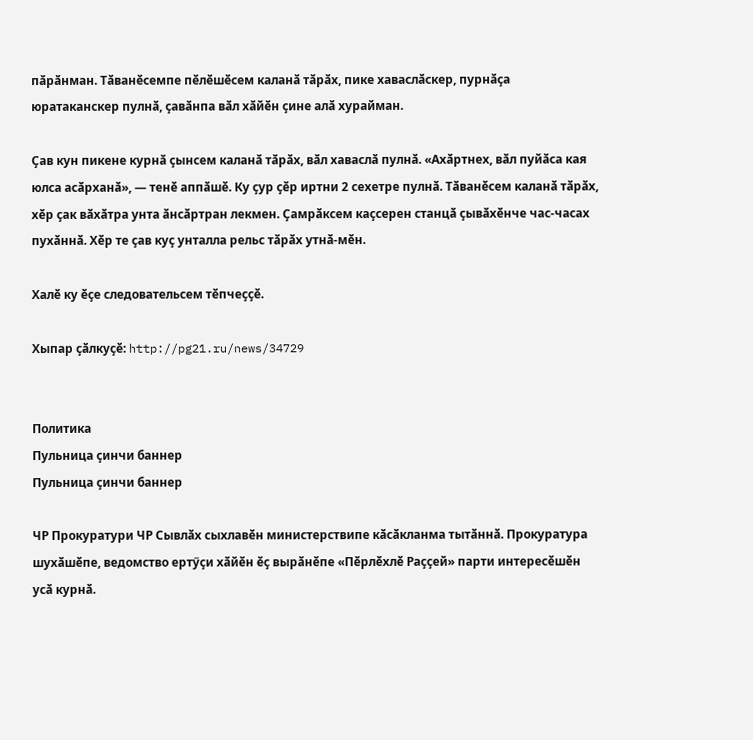пӑрӑнман. Тӑванӗсемпе пӗлӗшӗсем каланӑ тӑрӑх, пике хаваслӑскер, пурнӑҫа юратаканскер пулнӑ, ҫавӑнпа вӑл хӑйӗн ҫине алӑ хурайман.

Ҫав кун пикене курнӑ ҫынсем каланӑ тӑрӑх, вӑл хаваслӑ пулнӑ. «Ахӑртнех, вӑл пуйӑса кая юлса асӑрханӑ», — тенӗ аппӑшӗ. Ку ҫур ҫӗр иртни 2 сехетре пулнӑ. Тӑванӗсем каланӑ тӑрӑх, хӗр ҫак вӑхӑтра унта ӑнсӑртран лекмен. Ҫамрӑксем каҫсерен станцӑ ҫывӑхӗнче час-часах пухӑннӑ. Хӗр те ҫав куҫ унталла рельс тӑрӑх утнӑ-мӗн.

Халӗ ку ӗҫе следовательсем тӗпчеҫҫӗ.

Хыпар ҫӑлкуҫӗ: http://pg21.ru/news/34729


Политика
Пульница ҫинчи баннер
Пульница ҫинчи баннер

ЧР Прокуратури ЧР Сывлӑх сыхлавӗн министерствипе кӑсӑкланма тытӑннӑ. Прокуратура шухӑшӗпе, ведомство ертӳҫи хӑйӗн ӗҫ вырӑнӗпе «Пӗрлӗхлӗ Раҫҫей» парти интересӗшӗн усӑ курнӑ.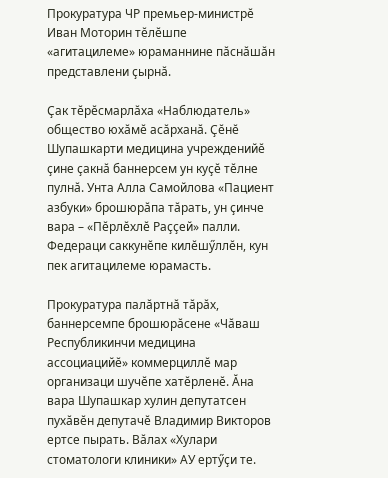Прокуратура ЧР премьер-министрӗ Иван Моторин тӗлӗшпе «агитацилеме» юраманнине пӑснӑшӑн представлени ҫырнӑ.

Ҫак тӗрӗсмарлӑха «Наблюдатель» общество юхӑмӗ асӑрханӑ. Ҫӗнӗ Шупашкарти медицина учрежденийӗ ҫине ҫакнӑ баннерсем ун куҫӗ тӗлне пулнӑ. Унта Алла Самойлова «Пациент азбуки» брошюрӑпа тӑрать, ун ҫинче вара – «Пӗрлӗхлӗ Раҫҫей» палли. Федераци саккунӗпе килӗшӳллӗн, кун пек агитацилеме юрамасть.

Прокуратура палӑртнӑ тӑрӑх, баннерсемпе брошюрӑсене «Чӑваш Республикинчи медицина ассоциацийӗ» коммерциллӗ мар организаци шучӗпе хатӗрленӗ. Ӑна вара Шупашкар хулин депутатсен пухӑвӗн депутачӗ Владимир Викторов ертсе пырать. Вӑлах «Хулари стоматологи клиники» АУ ертӳҫи те.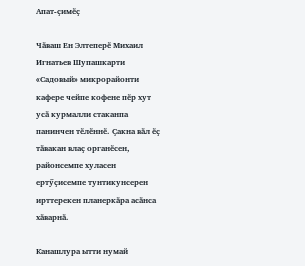Апат-ҫимӗҫ

Чӑваш Ен Элтеперӗ Михаил Игнатьев Шупашкарти «Садовый» микрорайонти кафере чейпе кофене пӗр хут усӑ курмалли стаканпа панинчен тӗлӗннӗ. Ҫакна вӑл ӗҫ тӑвакан влаҫ органӗсен, районсемпе хуласен ертӳҫисемпе тунтикунсерен ирттерекен планеркӑра асӑнса хӑварнӑ.

Канашлура ытти нумай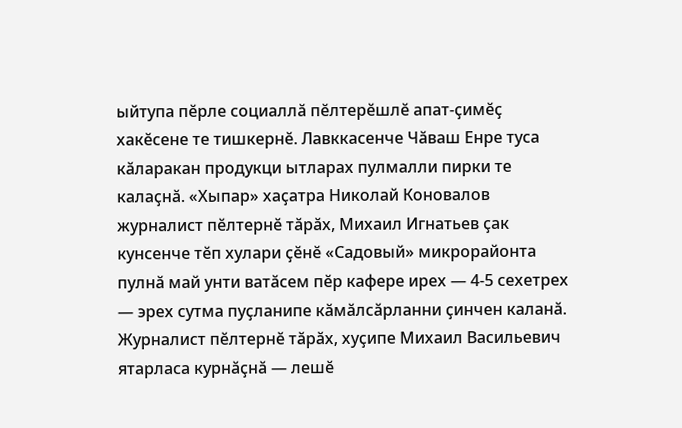ыйтупа пӗрле социаллӑ пӗлтерӗшлӗ апат-ҫимӗҫ хакӗсене те тишкернӗ. Лавккасенче Чӑваш Енре туса кӑларакан продукци ытларах пулмалли пирки те калаҫнӑ. «Хыпар» хаҫатра Николай Коновалов журналист пӗлтернӗ тӑрӑх, Михаил Игнатьев ҫак кунсенче тӗп хулари ҫӗнӗ «Садовый» микрорайонта пулнӑ май унти ватӑсем пӗр кафере ирех — 4-5 сехетрех — эрех сутма пуҫланипе кӑмӑлсӑрланни ҫинчен каланӑ. Журналист пӗлтернӗ тӑрӑх, хуҫипе Михаил Васильевич ятарласа курнӑҫнӑ — лешӗ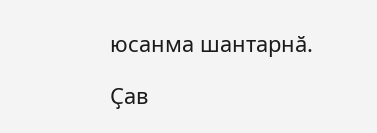юсанма шантарнӑ.

Ҫав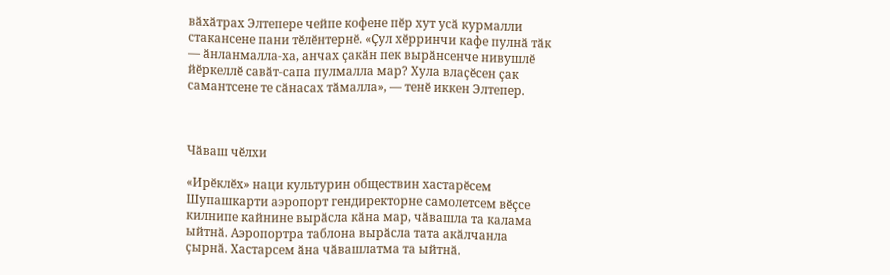вӑхӑтрах Элтепере чейпе кофене пӗр хут усӑ курмалли стакансене пани тӗлӗнтернӗ. «Ҫул хӗрринчи кафе пулнӑ тӑк — ӑнланмалла-ха, анчах ҫакӑн пек вырӑнсенче нивушлӗ йӗркеллӗ савӑт-сапа пулмалла мар? Хула влаҫӗсен ҫак самантсене те сӑнасах тӑмалла», — тенӗ иккен Элтепер.



Чӑваш чӗлхи

«Ирӗклӗх» наци культурин обществин хастарӗсем Шупашкарти аэропорт гендиректорне самолетсем вӗҫсе килнипе кайнине вырӑсла кӑна мар, чӑвашла та калама ыйтнӑ. Аэропортра таблона вырӑсла тата акӑлчанла ҫырнӑ. Хастарсем ӑна чӑвашлатма та ыйтнӑ.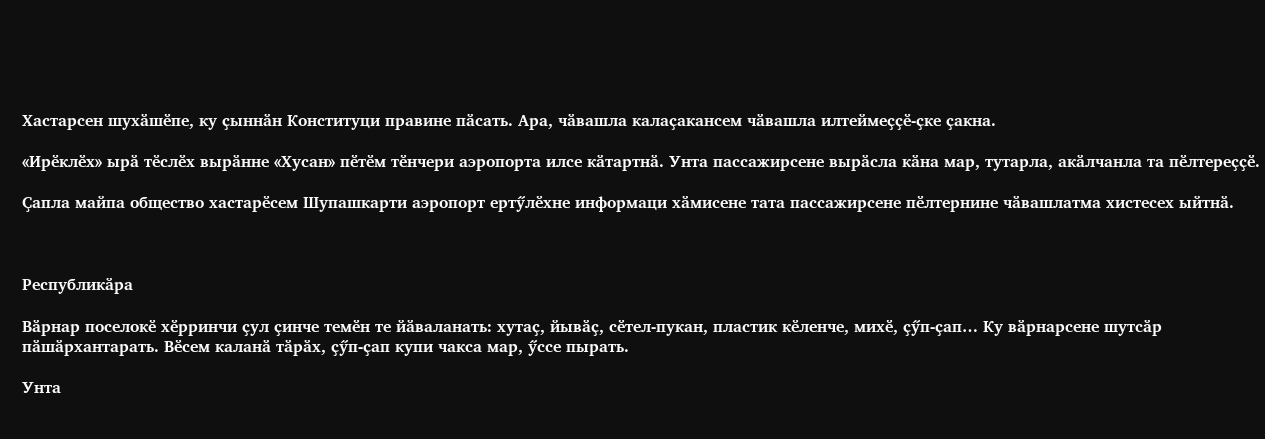Хастарсен шухӑшӗпе, ку ҫыннӑн Конституци правине пӑсать. Ара, чӑвашла калаҫакансем чӑвашла илтеймеҫҫӗ-ҫке ҫакна.

«Ирӗклӗх» ырӑ тӗслӗх вырӑнне «Хусан» пӗтӗм тӗнчери аэропорта илсе кӑтартнӑ. Унта пассажирсене вырӑсла кӑна мар, тутарла, акӑлчанла та пӗлтереҫҫӗ.

Ҫапла майпа общество хастарӗсем Шупашкарти аэропорт ертӳлӗхне информаци хӑмисене тата пассажирсене пӗлтернине чӑвашлатма хистесех ыйтнӑ.



Республикӑра

Вӑрнар поселокӗ хӗрринчи ҫул ҫинче темӗн те йӑваланать: хутаҫ, йывӑҫ, сӗтел-пукан, пластик кӗленче, михӗ, ҫӳп-ҫап… Ку вӑрнарсене шутсӑр пӑшӑрхантарать. Вӗсем каланӑ тӑрӑх, ҫӳп-ҫап купи чакса мар, ӳссе пырать.

Унта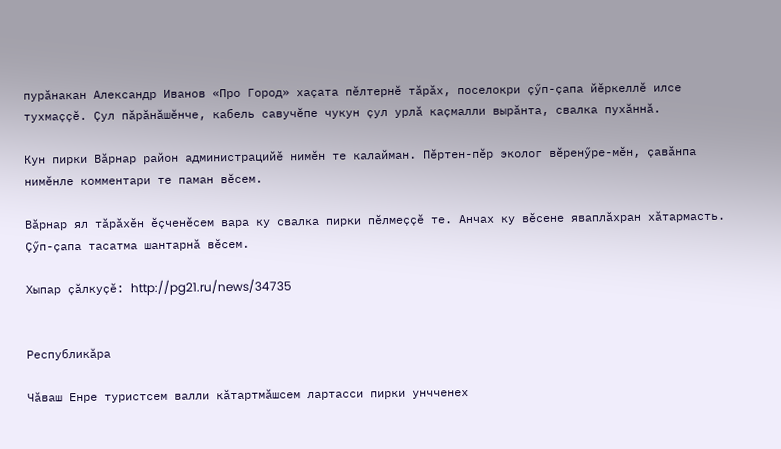пурӑнакан Александр Иванов «Про Город» хаҫата пӗлтернӗ тӑрӑх, поселокри ҫӳп-ҫапа йӗркеллӗ илсе тухмаҫҫӗ. Ҫул пӑрӑнӑшӗнче, кабель савучӗпе чукун ҫул урлӑ каҫмалли вырӑнта, свалка пухӑннӑ.

Кун пирки Вӑрнар район администрацийӗ нимӗн те калайман. Пӗртен-пӗр эколог вӗренӳре-мӗн, ҫавӑнпа нимӗнле комментари те паман вӗсем.

Вӑрнар ял тӑрӑхӗн ӗҫченӗсем вара ку свалка пирки пӗлмеҫҫӗ те. Анчах ку вӗсене яваплӑхран хӑтармасть. Ҫӳп-ҫапа тасатма шантарнӑ вӗсем.

Хыпар ҫӑлкуҫӗ: http://pg21.ru/news/34735


Республикӑра

Чӑваш Енре туристсем валли кӑтартмӑшсем лартасси пирки унчченех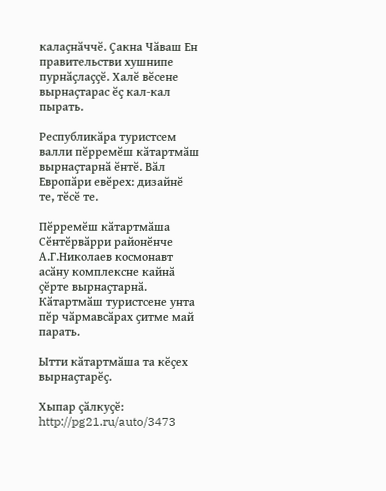калаҫнӑччӗ. Ҫакна Чӑваш Ен правительстви хушнипе пурнӑҫлаҫҫӗ. Халӗ вӗсене вырнаҫтарас ӗҫ кал-кал пырать.

Республикӑра туристсем валли пӗрремӗш кӑтартмӑш вырнаҫтарнӑ ӗнтӗ. Вӑл Европӑри евӗрех: дизайнӗ те, тӗсӗ те.

Пӗрремӗш кӑтартмӑша Сӗнтӗрвӑрри районӗнче А.Г.Николаев космонавт асӑну комплексне кайнӑ ҫӗрте вырнаҫтарнӑ. Кӑтартмӑш туристсене унта пӗр чӑрмавсӑрах ҫитме май парать.

Ытти кӑтартмӑша та кӗҫех вырнаҫтарӗҫ.

Хыпар ҫӑлкуҫӗ: http://pg21.ru/auto/3473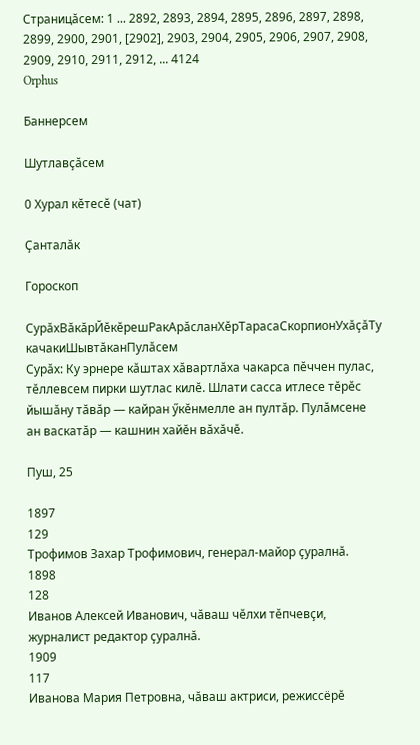Страницӑсем: 1 ... 2892, 2893, 2894, 2895, 2896, 2897, 2898, 2899, 2900, 2901, [2902], 2903, 2904, 2905, 2906, 2907, 2908, 2909, 2910, 2911, 2912, ... 4124
Orphus

Баннерсем

Шутлавҫӑсем

0 Хурал кӗтесӗ (чат)

Ҫанталӑк

Гороскоп

СурӑхВӑкӑрЙӗкӗрешРакАрӑсланХӗрТарасаСкорпионУхӑҫӑТу качакиШывтӑканПулӑсем
Сурӑх: Ку эрнере кӑштах хӑвартлӑха чакарса пӗччен пулас, тӗллевсем пирки шутлас килӗ. Шлати сасса итлесе тӗрӗс йышӑну тӑвӑр — кайран ӳкӗнмелле ан пултӑр. Пулӑмсене ан васкатӑр — кашнин хайӗн вӑхӑчӗ.

Пуш, 25

1897
129
Трофимов Захар Трофимович, генерал-майор ҫуралнӑ.
1898
128
Иванов Алексей Иванович, чӑваш чӗлхи тӗпчевҫи, журналист редактор ҫуралнӑ.
1909
117
Иванова Мария Петровна, чӑваш актриси, режиссёрӗ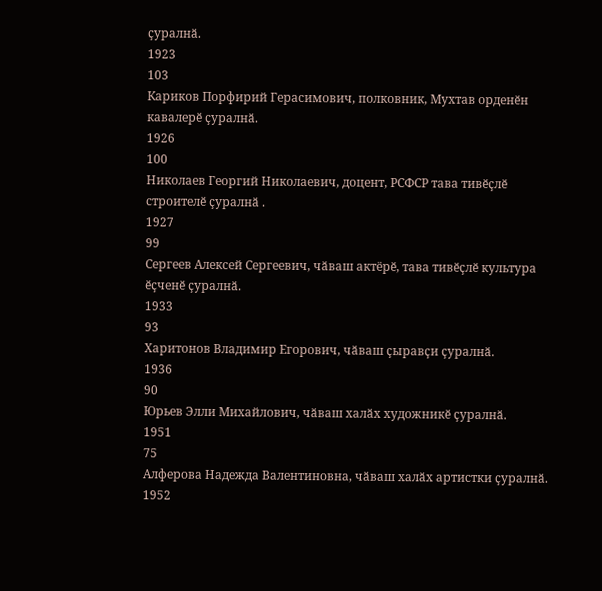ҫуралнӑ.
1923
103
Кариков Порфирий Герасимович, полковник, Мухтав орденӗн кавалерӗ ҫуралнӑ.
1926
100
Николаев Георгий Николаевич, доцент, РСФСР тава тивӗҫлӗ строителӗ ҫуралнӑ .
1927
99
Сергеев Алексей Сергеевич, чӑваш актёрӗ, тава тивӗҫлӗ культура ӗҫченӗ ҫуралнӑ.
1933
93
Харитонов Владимир Eгорович, чӑваш ҫыравҫи ҫуралнӑ.
1936
90
Юрьев Элли Михайлович, чӑваш халӑх художникӗ ҫуралнӑ.
1951
75
Алферова Надежда Валентиновна, чӑваш халӑх артистки ҫуралнӑ.
1952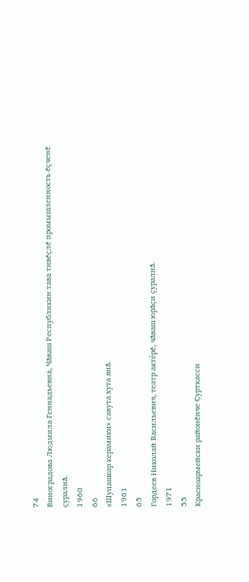74
Виноградова Людмила Геннадьевна, Чӑваш Республикин тава тивӗҫлӗ промышленность ӗҫченӗ ҫуралнӑ.
1960
66
«Шупашкар керамики» савута хута янӑ.
1961
65
Гордеев Николай Васильевич, театр актёрӗ, чӑваш юрӑҫи ҫуралнӑ.
1971
55
Красноармейски районӗнче Ҫурткасси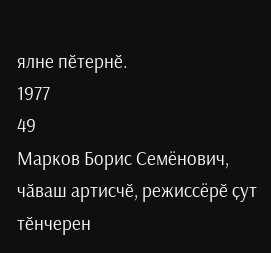ялне пӗтернӗ.
1977
49
Марков Борис Семёнович, чӑваш артисчӗ, режиссёрӗ ҫут тӗнчерен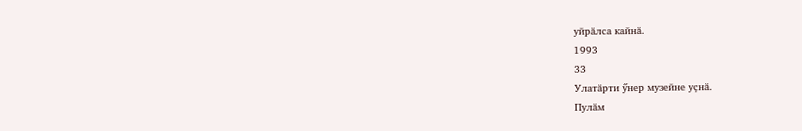уйрӑлса кайнӑ.
1993
33
Улатӑрти ӳнер музейне уҫнӑ.
Пулӑм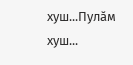хуш...Пулӑм хуш...